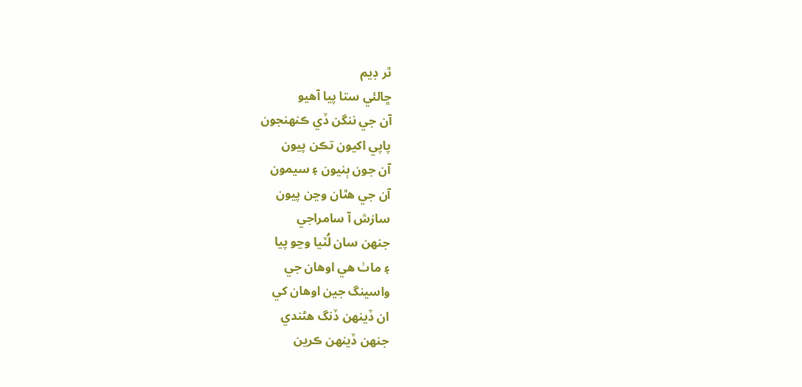ٿر ڊيم
ڇالئي ستا پيا آهيو
آن جي ننگن ڏي ڪنهنجون
پاپي اکيون تڪن پيون
آن جون ٻنيون ۽ سيمون
آن جي هٿان وڃن پيون
سازش آ سامراجي
جنهن سان لُٽيا وڃو پيا
۽ ماٺ هي اوهان جي
واسينگ جين اوهان کي
ان ڏينهن ڏنگ هڻندي
جنهن ڏينهن ڪرين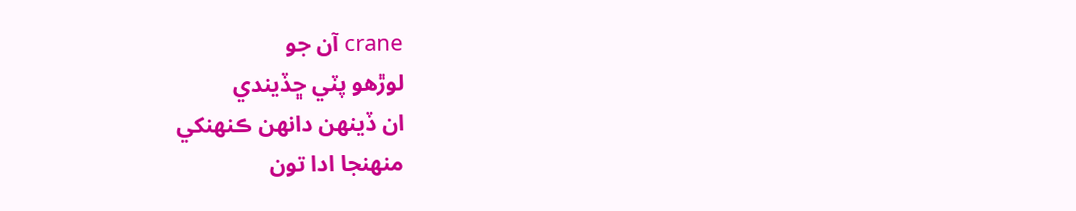crane آن جو
لوڙهو پٽي ڇڏيندي
ان ڏينهن دانهن ڪنهنکي
منهنجا ادا تون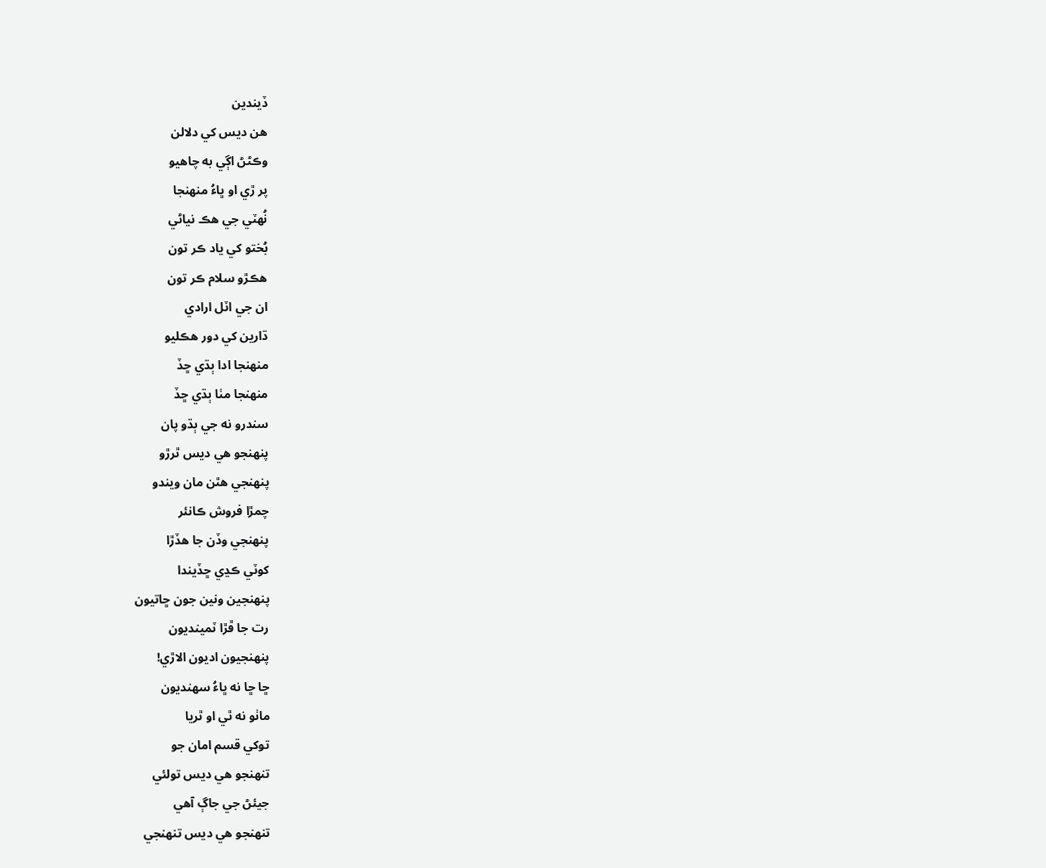ڏيندين
هن ديس کي دلالن
وڪڻڻ اڳي به چاهيو
پر ڙي او ڀاءُ منهنجا
نُهٽي جي هڪ نياڻي
بُختو کي ياد ڪر تون
هڪڙو سلام ڪر تون
ان جي اٽل ارادي
ڌارين کي دور هڪليو
منهنجا ادا ٻڌي ڇڏ
منهنجا مٺا ٻڌي ڇڏ
سندرو نه جي ٻڌو پان
پنهنجو هي ديس ٿرڙو
پنهنجي هٿن مان ويندو
چمڙا فروش ڪانئر
پنهنجي وڏن جا هڏڙا
کوٽي ڪڍي ڇڏيندا
پنهنجين ونين جون ڇاتيون
رت جا ڦڙا ٽمينديون
پنهنجيون اديون الاڙي!
ڇا ڇا نه ڀاءُ سهنديون
ماٺو نه ٿي او ٿريا
توکي قسم امان جو
تنهنجو هي ديس تولئي
جيئڻ جي جاڳ آهي
تنهنجو هي ديس تنهنجي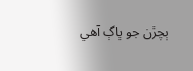ٻچڙن جو ڀاڳ آهي